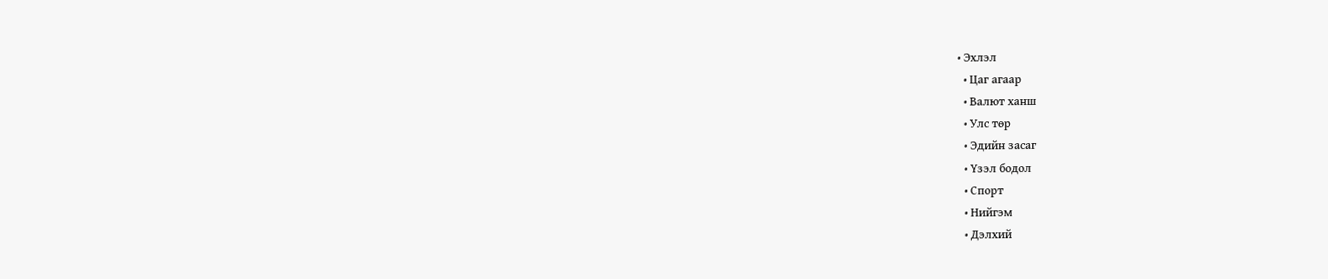• Эхлэл
  • Цаг агаар
  • Валют ханш
  • Улс төр
  • Эдийн засаг
  • Үзэл бодол
  • Спорт
  • Нийгэм
  • Дэлхий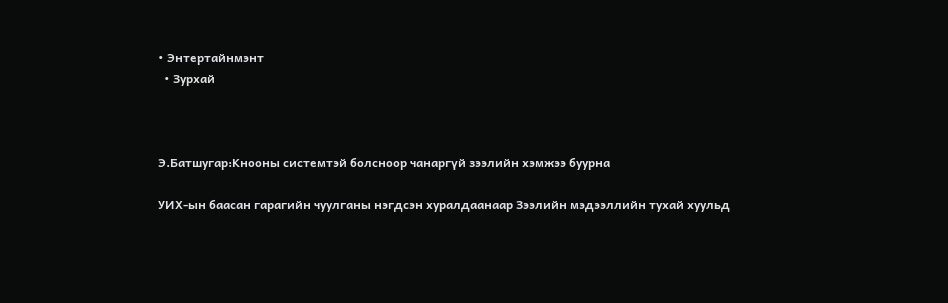• Энтертайнмэнт
  • Зурхай



Э.Батшугар:Kнооны системтэй болсноор чанаргүй зээлийн хэмжээ буурна

УИХ-ын баасан гарагийн чуулганы нэгдсэн хуралдаанаар Зээлийн мэдээллийн тухай хуульд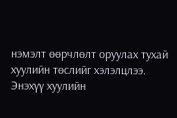нэмэлт өөрчлөлт оруулах тухай хуулийн төслийг хэлэлцлээ. Энэхүү хуулийн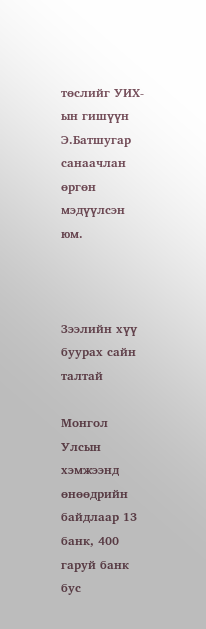төслийг УИХ-ын гишүүн Э.Батшугар санаачлан өргөн мэдүүлсэн юм.



Зээлийн хүү буурах сайн талтай

Монгол Улсын хэмжээнд өнөөдрийн байдлаар 13 банк, 400 гаруй банк бус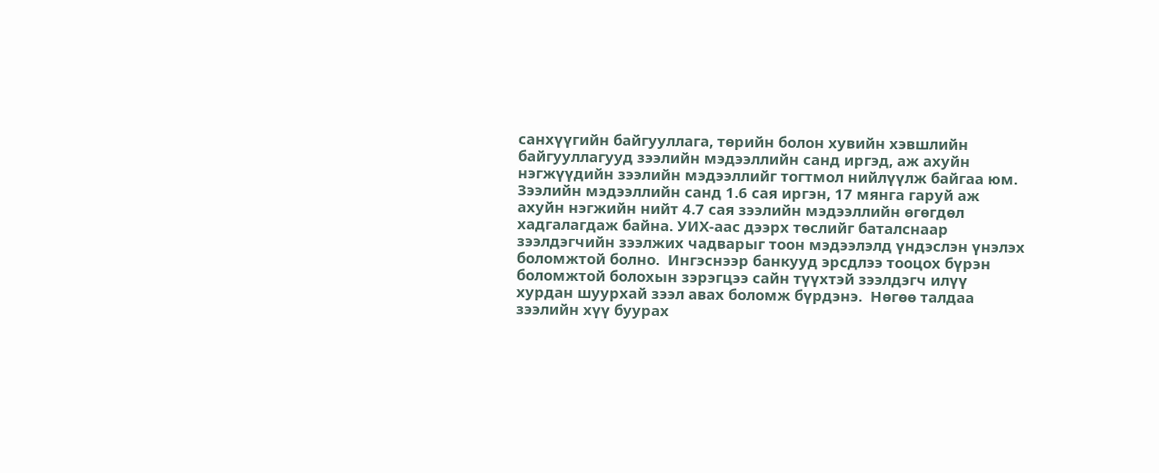санхүүгийн байгууллага, төрийн болон хувийн хэвшлийн байгууллагууд зээлийн мэдээллийн санд иргэд, аж ахуйн нэгжүүдийн зээлийн мэдээллийг тогтмол нийлүүлж байгаа юм. Зээлийн мэдээллийн санд 1.6 сая иргэн, 17 мянга гаруй аж ахуйн нэгжийн нийт 4.7 сая зээлийн мэдээллийн өгөгдөл хадгалагдаж байна. УИХ-аас дээрх төслийг баталснаар зээлдэгчийн зээлжих чадварыг тоон мэдээлэлд үндэслэн үнэлэх боломжтой болно.  Ингэснээр банкууд эрсдлээ тооцох бүрэн боломжтой болохын зэрэгцээ сайн түүхтэй зээлдэгч илүү хурдан шуурхай зээл авах боломж бүрдэнэ.  Нөгөө талдаа зээлийн хүү буурах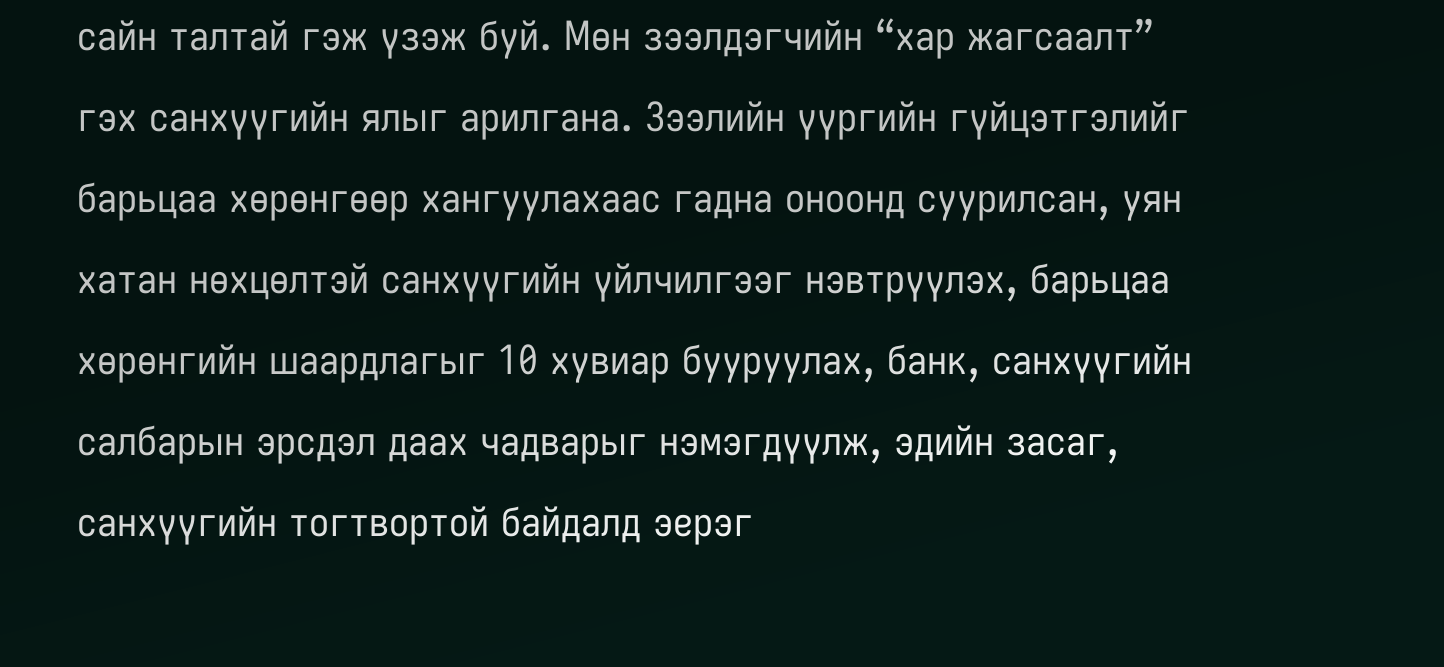сайн талтай гэж үзэж буй. Мөн зээлдэгчийн “хар жагсаалт” гэх санхүүгийн ялыг арилгана. Зээлийн үүргийн гүйцэтгэлийг барьцаа хөрөнгөөр хангуулахаас гадна оноонд суурилсан, уян хатан нөхцөлтэй санхүүгийн үйлчилгээг нэвтрүүлэх, барьцаа хөрөнгийн шаардлагыг 10 хувиар бууруулах, банк, санхүүгийн салбарын эрсдэл даах чадварыг нэмэгдүүлж, эдийн засаг, санхүүгийн тогтвортой байдалд эерэг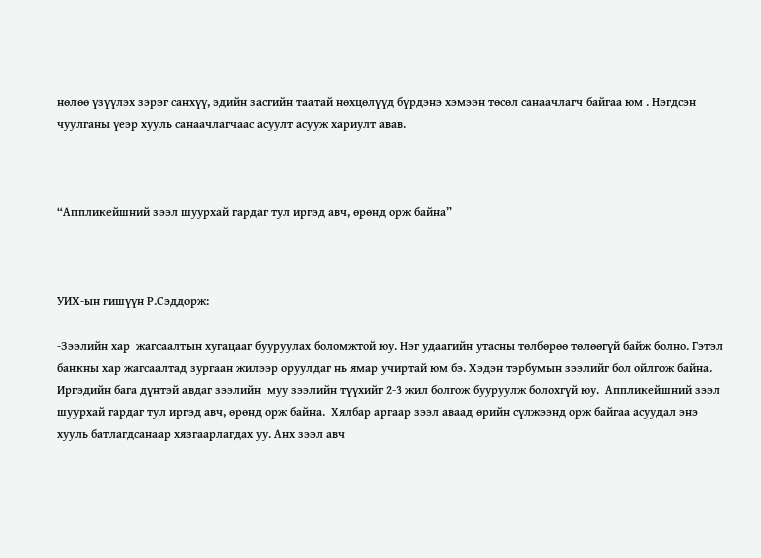нөлөө үзүүлэх зэрэг санхүү, эдийн засгийн таатай нөхцөлүүд бүрдэнэ хэмээн төсөл санаачлагч байгаа юм . Нэгдсэн чуулганы үеэр хууль санаачлагчаас асуулт асууж хариулт авав.



“Аппликейшний зээл шуурхай гардаг тул иргэд авч, өрөнд орж байна”



УИХ-ын гишүүн Р.Сэддорж:

-Зээлийн хар  жагсаалтын хугацааг бууруулах боломжтой юу. Нэг удаагийн утасны төлбөрөө төлөөгүй байж болно. Гэтэл банкны хар жагсаалтад зургаан жилээр оруулдаг нь ямар учиртай юм бэ. Хэдэн тэрбумын зээлийг бол ойлгож байна.  Иргэдийн бага дүнтэй авдаг зээлийн  муу зээлийн түүхийг 2-3 жил болгож бууруулж болохгүй юу.  Аппликейшний зээл шуурхай гардаг тул иргэд авч, өрөнд орж байна.  Хялбар аргаар зээл аваад өрийн сүлжээнд орж байгаа асуудал энэ хууль батлагдсанаар хязгаарлагдах уу. Анх зээл авч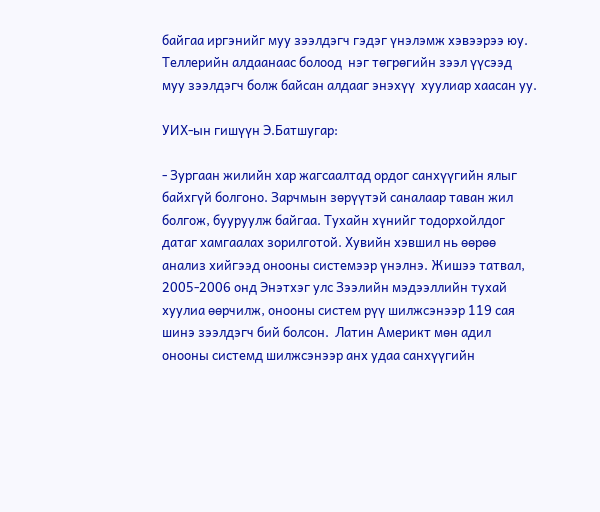байгаа иргэнийг муу зээлдэгч гэдэг үнэлэмж хэвээрээ юу. Теллерийн алдаанаас болоод  нэг төгрөгийн зээл үүсээд муу зээлдэгч болж байсан алдааг энэхүү  хуулиар хаасан уу.

УИХ-ын гишүүн Э.Батшугар:

- Зургаан жилийн хар жагсаалтад ордог санхүүгийн ялыг байхгүй болгоно. Зарчмын зөрүүтэй саналаар таван жил болгож, бууруулж байгаа. Тухайн хүнийг тодорхойлдог датаг хамгаалах зорилготой. Хувийн хэвшил нь өөрөө анализ хийгээд онооны системээр үнэлнэ. Жишээ татвал, 2005-2006 онд Энэтхэг улс Зээлийн мэдээллийн тухай хуулиа өөрчилж, онооны систем рүү шилжсэнээр 119 сая шинэ зээлдэгч бий болсон.  Латин Америкт мөн адил онооны системд шилжсэнээр анх удаа санхүүгийн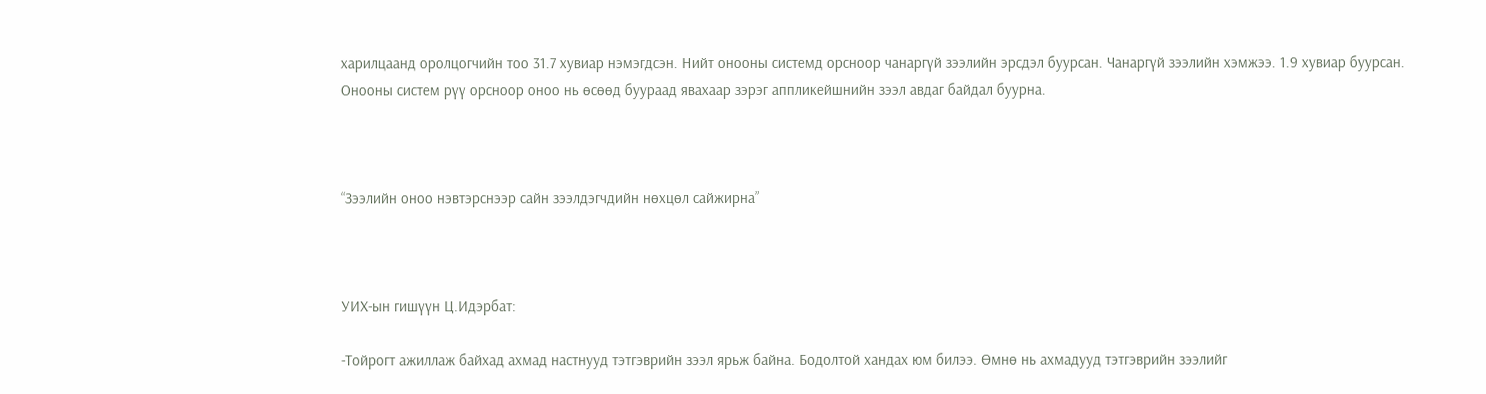харилцаанд оролцогчийн тоо 31.7 хувиар нэмэгдсэн. Нийт онооны системд орсноор чанаргүй зээлийн эрсдэл буурсан. Чанаргүй зээлийн хэмжээ. 1.9 хувиар буурсан. Онооны систем рүү орсноор оноо нь өсөөд буураад явахаар зэрэг аппликейшнийн зээл авдаг байдал буурна.



“Зээлийн оноо нэвтэрснээр сайн зээлдэгчдийн нөхцөл сайжирна”



УИХ-ын гишүүн Ц.Идэрбат:

-Тойрогт ажиллаж байхад ахмад настнууд тэтгэврийн зээл ярьж байна. Бодолтой хандах юм билээ. Өмнө нь ахмадууд тэтгэврийн зээлийг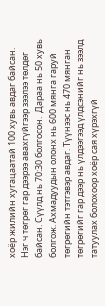хоёр жилийн хугацаатай 100 хувь авдаг байсан. Нэг ч төгрөг гар дээрээ авахгүйгээр зээлээ төлдөг байсан. Сүүлд нь 70:30 болгосон.  Дараа нь 50 хувь болгож. Ахмадуудын олонх нь 600 мянга гаруй төгрөгийн тэтгэвэр авдаг. Түүнээс нь 470 мянган төгрөгийг гар дээр нь үлдээгээд үлдсэнийг нь зээлд татуулах болохоор хоёр сая хүрэхгүй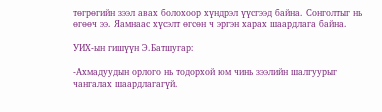төгрөгийн зээл авах болохоор хүндрэл үүсгээд байна. Сонголтыг нь өгөөч ээ. Яамнаас хүсэлт өгсөн ч эргэн харах шаардлага байна.

УИХ-ын гишүүн Э.Батшугар:

-Ахмадуудын орлого нь тодорхой юм чинь зээлийн шалгуурыг чангалах шаардлагагүй.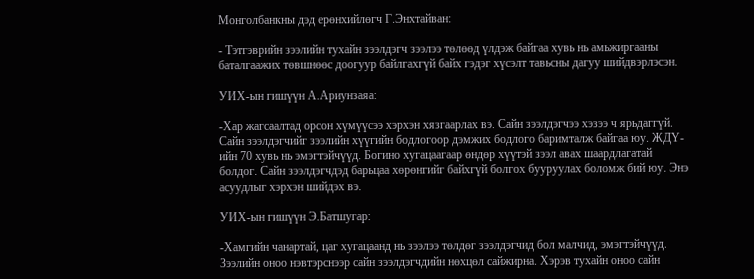Монголбанкны дэд ерөнхийлөгч Г.Энхтайван:

- Тэтгэврийн зээлийн тухайн зээлдэгч зээлээ төлөөд үлдэж байгаа хувь нь амьжиргааны баталгаажих төвшнөөс доогуур байлгахгүй байх гэдэг хүсэлт тавьсны дагуу шийдвэрлэсэн.

УИХ-ын гишүүн А.Ариунзаяа:

-Хар жагсаалтад орсон хүмүүсээ хэрхэн хязгаарлах вэ. Сайн зээлдэгчээ хэзээ ч ярьдаггүй. Сайн зээлдэгчийг зээлийн хүүгийн бодлогоор дэмжих бодлого баримталж байгаа юу. ЖДҮ-ийн 70 хувь нь эмэгтэйчүүд. Богино хугацаагаар өндөр хүүтэй зээл авах шаардлагатай болдог. Сайн зээлдэгчдэд барьцаа хөрөнгийг байхгүй болгох бууруулах боломж бий юу. Энэ асуудлыг хэрхэн шийдэх вэ.

УИХ-ын гишүүн Э.Батшугар:

-Хамгийн чанартай, цаг хугацаанд нь зээлээ төлдөг зээлдэгчид бол малчид, эмэгтэйчүүд. Зээлийн оноо нэвтэрснээр сайн зээлдэгчдийн нөхцөл сайжирна. Хэрэв тухайн оноо сайн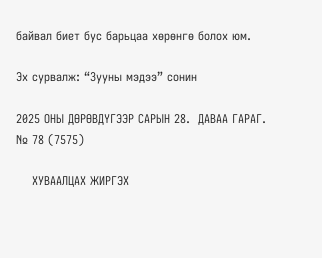байвал биет бус барьцаа хөрөнгө болох юм.

Эх сурвалж: “Зууны мэдээ” сонин

2025 ОНЫ ДӨРӨВДҮГЭЭР САРЫН 28.  ДАВАА ГАРАГ. № 78 (7575)

    ХУВААЛЦАХ ЖИРГЭХ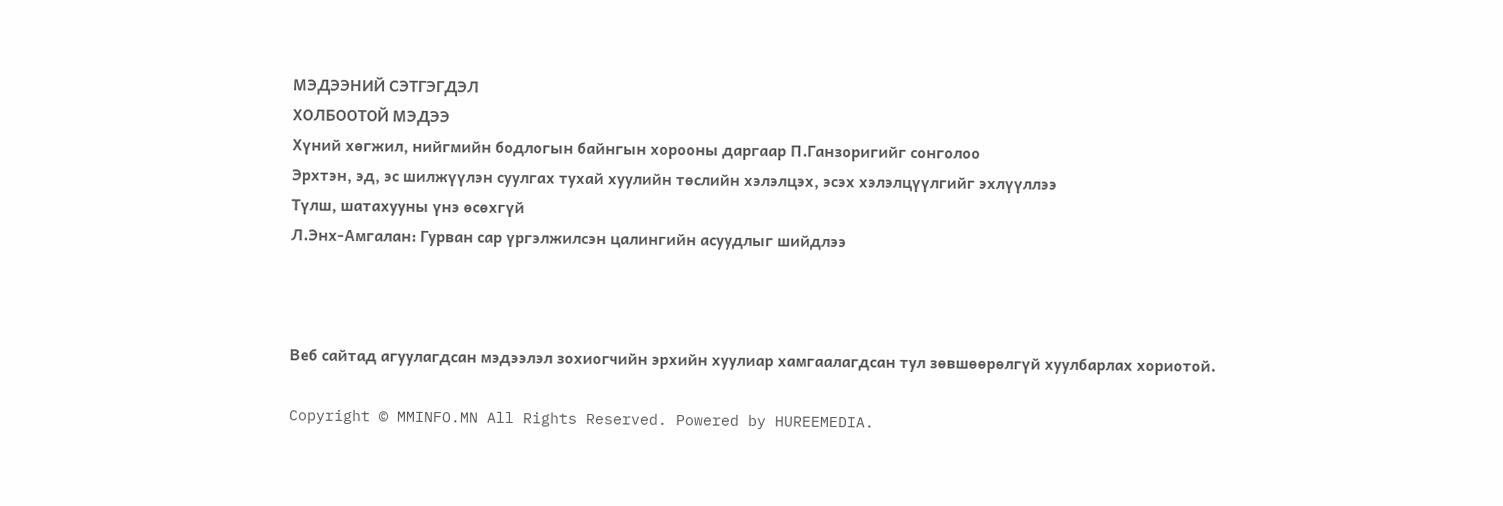МЭДЭЭНИЙ СЭТГЭГДЭЛ
ХОЛБООТОЙ МЭДЭЭ
Хүний хөгжил, нийгмийн бодлогын байнгын хорооны даргаар П.Ганзоригийг сонголоо
Эрхтэн, эд, эс шилжүүлэн суулгах тухай хуулийн төслийн хэлэлцэх, эсэх хэлэлцүүлгийг эхлүүллээ
Түлш, шатахууны үнэ өсөхгүй
Л.Энх-Амгалан: Гурван сар үргэлжилсэн цалингийн асуудлыг шийдлээ



Веб сайтад агуулагдсан мэдээлэл зохиогчийн эрхийн хуулиар хамгаалагдсан тул зөвшөөрөлгүй хуулбарлах хориотой.

Copyright © MMINFO.MN All Rights Reserved. Powered by HUREEMEDIA.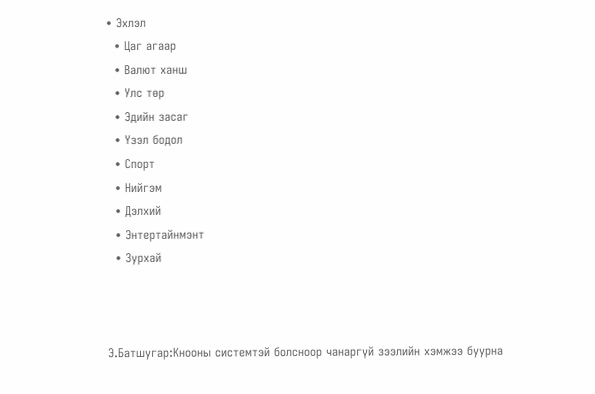• Эхлэл
  • Цаг агаар
  • Валют ханш
  • Улс төр
  • Эдийн засаг
  • Үзэл бодол
  • Спорт
  • Нийгэм
  • Дэлхий
  • Энтертайнмэнт
  • Зурхай



Э.Батшугар:Kнооны системтэй болсноор чанаргүй зээлийн хэмжээ буурна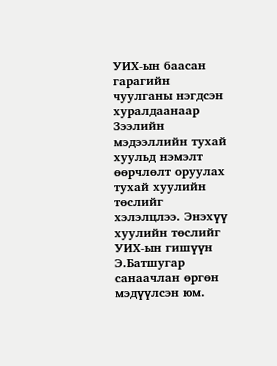УИХ-ын баасан гарагийн чуулганы нэгдсэн хуралдаанаар Зээлийн мэдээллийн тухай хуульд нэмэлт өөрчлөлт оруулах тухай хуулийн төслийг хэлэлцлээ. Энэхүү хуулийн төслийг УИХ-ын гишүүн Э.Батшугар санаачлан өргөн мэдүүлсэн юм.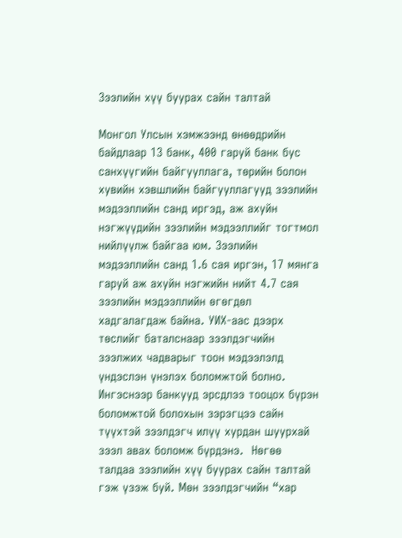Зээлийн хүү буурах сайн талтай

Монгол Улсын хэмжээнд өнөөдрийн байдлаар 13 банк, 400 гаруй банк бус санхүүгийн байгууллага, төрийн болон хувийн хэвшлийн байгууллагууд зээлийн мэдээллийн санд иргэд, аж ахуйн нэгжүүдийн зээлийн мэдээллийг тогтмол нийлүүлж байгаа юм. Зээлийн мэдээллийн санд 1.6 сая иргэн, 17 мянга гаруй аж ахуйн нэгжийн нийт 4.7 сая зээлийн мэдээллийн өгөгдөл хадгалагдаж байна. УИХ-аас дээрх төслийг баталснаар зээлдэгчийн зээлжих чадварыг тоон мэдээлэлд үндэслэн үнэлэх боломжтой болно.  Ингэснээр банкууд эрсдлээ тооцох бүрэн боломжтой болохын зэрэгцээ сайн түүхтэй зээлдэгч илүү хурдан шуурхай зээл авах боломж бүрдэнэ.  Нөгөө талдаа зээлийн хүү буурах сайн талтай гэж үзэж буй. Мөн зээлдэгчийн “хар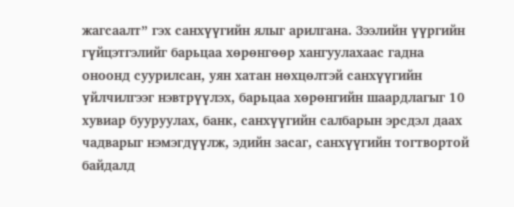жагсаалт” гэх санхүүгийн ялыг арилгана. Зээлийн үүргийн гүйцэтгэлийг барьцаа хөрөнгөөр хангуулахаас гадна оноонд суурилсан, уян хатан нөхцөлтэй санхүүгийн үйлчилгээг нэвтрүүлэх, барьцаа хөрөнгийн шаардлагыг 10 хувиар бууруулах, банк, санхүүгийн салбарын эрсдэл даах чадварыг нэмэгдүүлж, эдийн засаг, санхүүгийн тогтвортой байдалд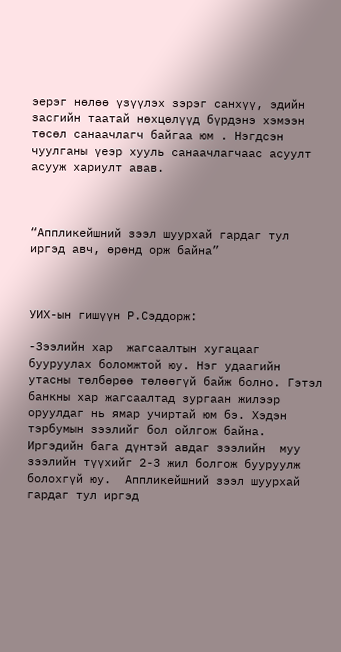эерэг нөлөө үзүүлэх зэрэг санхүү, эдийн засгийн таатай нөхцөлүүд бүрдэнэ хэмээн төсөл санаачлагч байгаа юм . Нэгдсэн чуулганы үеэр хууль санаачлагчаас асуулт асууж хариулт авав.



“Аппликейшний зээл шуурхай гардаг тул иргэд авч, өрөнд орж байна”



УИХ-ын гишүүн Р.Сэддорж:

-Зээлийн хар  жагсаалтын хугацааг бууруулах боломжтой юу. Нэг удаагийн утасны төлбөрөө төлөөгүй байж болно. Гэтэл банкны хар жагсаалтад зургаан жилээр оруулдаг нь ямар учиртай юм бэ. Хэдэн тэрбумын зээлийг бол ойлгож байна.  Иргэдийн бага дүнтэй авдаг зээлийн  муу зээлийн түүхийг 2-3 жил болгож бууруулж болохгүй юу.  Аппликейшний зээл шуурхай гардаг тул иргэд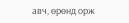авч, өрөнд орж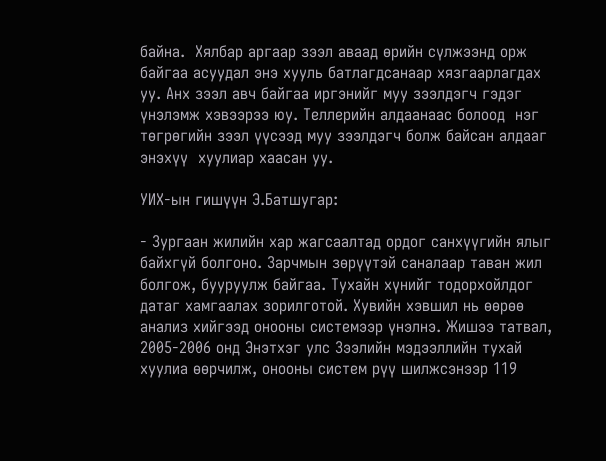байна.  Хялбар аргаар зээл аваад өрийн сүлжээнд орж байгаа асуудал энэ хууль батлагдсанаар хязгаарлагдах уу. Анх зээл авч байгаа иргэнийг муу зээлдэгч гэдэг үнэлэмж хэвээрээ юу. Теллерийн алдаанаас болоод  нэг төгрөгийн зээл үүсээд муу зээлдэгч болж байсан алдааг энэхүү  хуулиар хаасан уу.

УИХ-ын гишүүн Э.Батшугар:

- Зургаан жилийн хар жагсаалтад ордог санхүүгийн ялыг байхгүй болгоно. Зарчмын зөрүүтэй саналаар таван жил болгож, бууруулж байгаа. Тухайн хүнийг тодорхойлдог датаг хамгаалах зорилготой. Хувийн хэвшил нь өөрөө анализ хийгээд онооны системээр үнэлнэ. Жишээ татвал, 2005-2006 онд Энэтхэг улс Зээлийн мэдээллийн тухай хуулиа өөрчилж, онооны систем рүү шилжсэнээр 119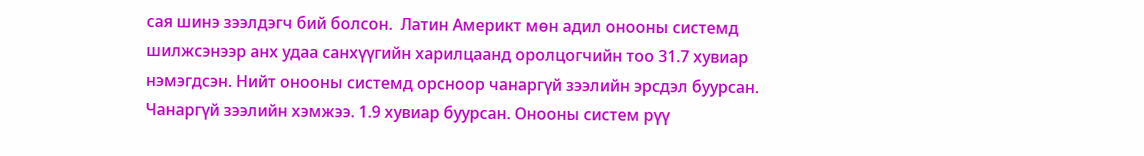сая шинэ зээлдэгч бий болсон.  Латин Америкт мөн адил онооны системд шилжсэнээр анх удаа санхүүгийн харилцаанд оролцогчийн тоо 31.7 хувиар нэмэгдсэн. Нийт онооны системд орсноор чанаргүй зээлийн эрсдэл буурсан. Чанаргүй зээлийн хэмжээ. 1.9 хувиар буурсан. Онооны систем рүү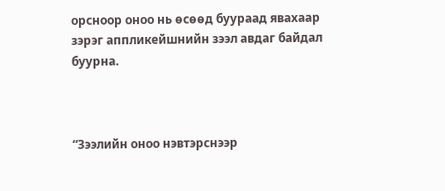орсноор оноо нь өсөөд буураад явахаар зэрэг аппликейшнийн зээл авдаг байдал буурна.



“Зээлийн оноо нэвтэрснээр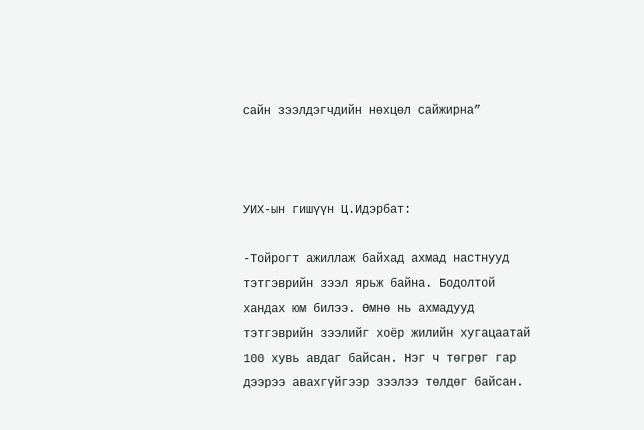сайн зээлдэгчдийн нөхцөл сайжирна”



УИХ-ын гишүүн Ц.Идэрбат:

-Тойрогт ажиллаж байхад ахмад настнууд тэтгэврийн зээл ярьж байна. Бодолтой хандах юм билээ. Өмнө нь ахмадууд тэтгэврийн зээлийг хоёр жилийн хугацаатай 100 хувь авдаг байсан. Нэг ч төгрөг гар дээрээ авахгүйгээр зээлээ төлдөг байсан.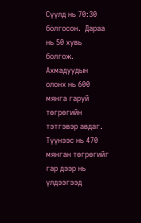Сүүлд нь 70:30 болгосон.  Дараа нь 50 хувь болгож. Ахмадуудын олонх нь 600 мянга гаруй төгрөгийн тэтгэвэр авдаг. Түүнээс нь 470 мянган төгрөгийг гар дээр нь үлдээгээд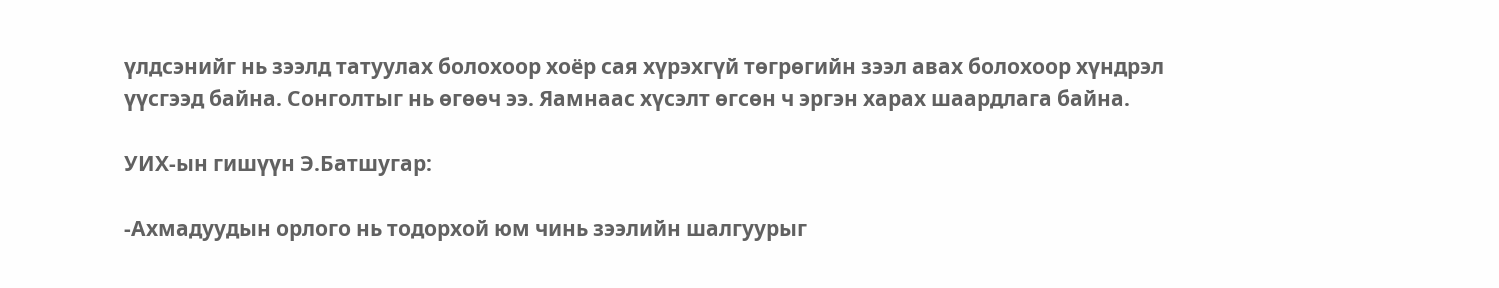үлдсэнийг нь зээлд татуулах болохоор хоёр сая хүрэхгүй төгрөгийн зээл авах болохоор хүндрэл үүсгээд байна. Сонголтыг нь өгөөч ээ. Яамнаас хүсэлт өгсөн ч эргэн харах шаардлага байна.

УИХ-ын гишүүн Э.Батшугар:

-Ахмадуудын орлого нь тодорхой юм чинь зээлийн шалгуурыг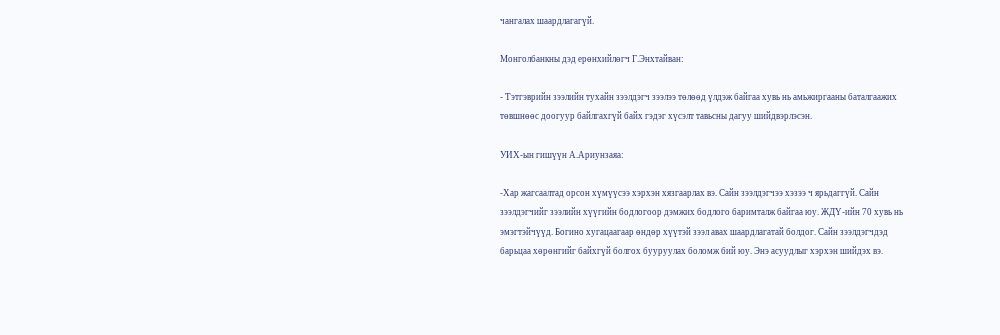чангалах шаардлагагүй.

Монголбанкны дэд ерөнхийлөгч Г.Энхтайван:

- Тэтгэврийн зээлийн тухайн зээлдэгч зээлээ төлөөд үлдэж байгаа хувь нь амьжиргааны баталгаажих төвшнөөс доогуур байлгахгүй байх гэдэг хүсэлт тавьсны дагуу шийдвэрлэсэн.

УИХ-ын гишүүн А.Ариунзаяа:

-Хар жагсаалтад орсон хүмүүсээ хэрхэн хязгаарлах вэ. Сайн зээлдэгчээ хэзээ ч ярьдаггүй. Сайн зээлдэгчийг зээлийн хүүгийн бодлогоор дэмжих бодлого баримталж байгаа юу. ЖДҮ-ийн 70 хувь нь эмэгтэйчүүд. Богино хугацаагаар өндөр хүүтэй зээл авах шаардлагатай болдог. Сайн зээлдэгчдэд барьцаа хөрөнгийг байхгүй болгох бууруулах боломж бий юу. Энэ асуудлыг хэрхэн шийдэх вэ.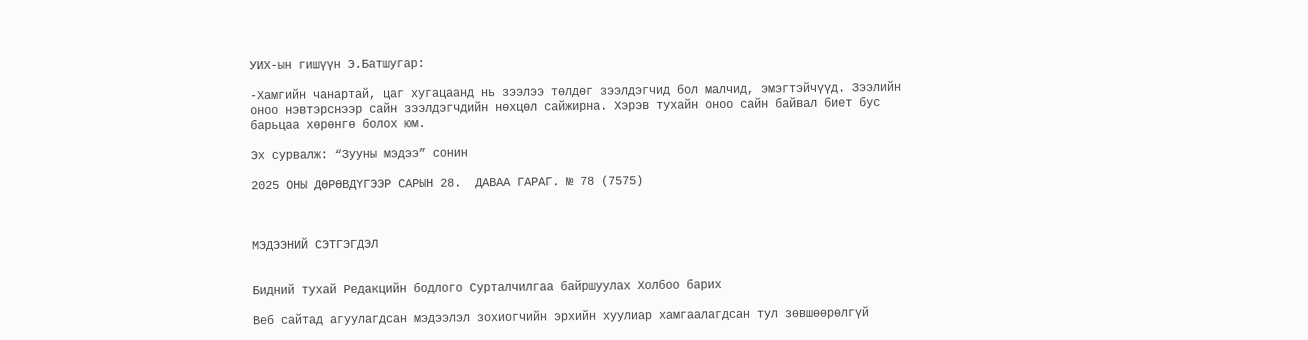УИХ-ын гишүүн Э.Батшугар:

-Хамгийн чанартай, цаг хугацаанд нь зээлээ төлдөг зээлдэгчид бол малчид, эмэгтэйчүүд. Зээлийн оноо нэвтэрснээр сайн зээлдэгчдийн нөхцөл сайжирна. Хэрэв тухайн оноо сайн байвал биет бус барьцаа хөрөнгө болох юм.

Эх сурвалж: “Зууны мэдээ” сонин

2025 ОНЫ ДӨРӨВДҮГЭЭР САРЫН 28.  ДАВАА ГАРАГ. № 78 (7575)



МЭДЭЭНИЙ СЭТГЭГДЭЛ


Бидний тухай Редакцийн бодлого Сурталчилгаа байршуулах Холбоо барих

Веб сайтад агуулагдсан мэдээлэл зохиогчийн эрхийн хуулиар хамгаалагдсан тул зөвшөөрөлгүй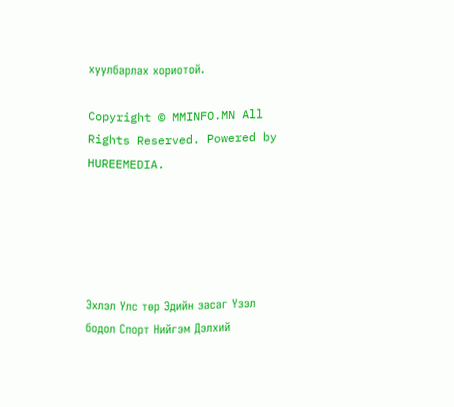хуулбарлах хориотой.

Copyright © MMINFO.MN All Rights Reserved. Powered by HUREEMEDIA.





Эхлэл Улс төр Эдийн засаг Үзэл бодол Спорт Нийгэм Дэлхий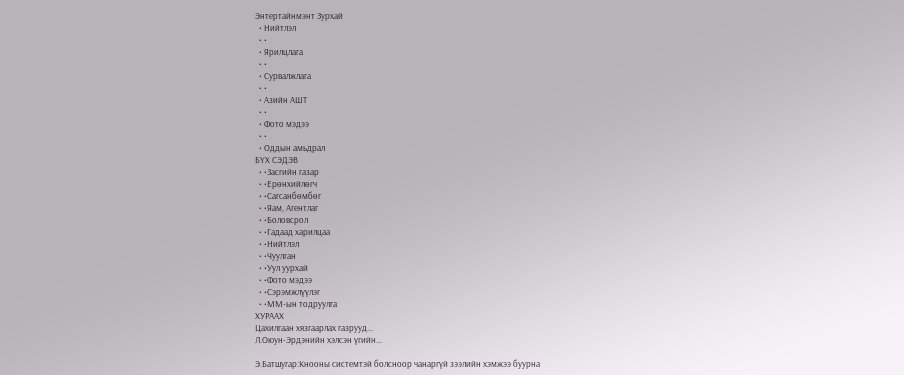Энтертайнмэнт Зурхай
  • Нийтлэл
  • •
  • Ярилцлага
  • •
  • Сурвалжлага
  • •
  • Азийн АШТ
  • •
  • Фото мэдээ
  • •
  • Оддын амьдрал
БҮХ СЭДЭВ
  • •Засгийн газар
  • •Ерөнхийлөгч
  • •Сагсанбөмбөг
  • •Яам, Агентлаг
  • •Боловсрол
  • •Гадаад харилцаа
  • •Нийтлэл
  • •Чуулган
  • •Уул уурхай
  • •Фото мэдээ
  • •Сэрэмжлүүлэг
  • •ММ-ын тодруулга
ХУРААХ
Цахилгаан хязгаарлах газрууд...
Л.Оюун-Эрдэнийн хэлсэн үгийн...

Э.Батшугар:Kнооны системтэй болсноор чанаргүй зээлийн хэмжээ буурна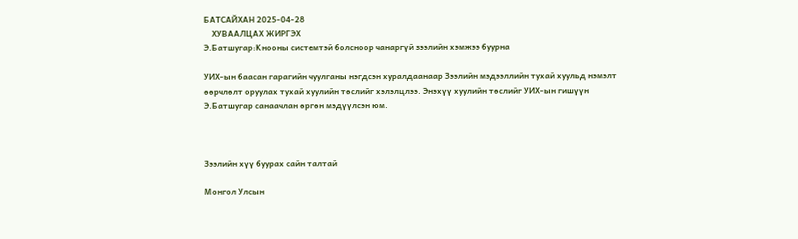БАТСАЙХАН 2025-04-28
    ХУВААЛЦАХ ЖИРГЭХ
Э.Батшугар:Kнооны системтэй болсноор чанаргүй зээлийн хэмжээ буурна

УИХ-ын баасан гарагийн чуулганы нэгдсэн хуралдаанаар Зээлийн мэдээллийн тухай хуульд нэмэлт өөрчлөлт оруулах тухай хуулийн төслийг хэлэлцлээ. Энэхүү хуулийн төслийг УИХ-ын гишүүн Э.Батшугар санаачлан өргөн мэдүүлсэн юм.



Зээлийн хүү буурах сайн талтай

Монгол Улсын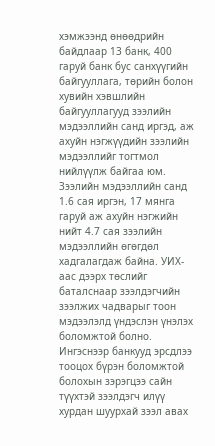хэмжээнд өнөөдрийн байдлаар 13 банк, 400 гаруй банк бус санхүүгийн байгууллага, төрийн болон хувийн хэвшлийн байгууллагууд зээлийн мэдээллийн санд иргэд, аж ахуйн нэгжүүдийн зээлийн мэдээллийг тогтмол нийлүүлж байгаа юм. Зээлийн мэдээллийн санд 1.6 сая иргэн, 17 мянга гаруй аж ахуйн нэгжийн нийт 4.7 сая зээлийн мэдээллийн өгөгдөл хадгалагдаж байна. УИХ-аас дээрх төслийг баталснаар зээлдэгчийн зээлжих чадварыг тоон мэдээлэлд үндэслэн үнэлэх боломжтой болно.  Ингэснээр банкууд эрсдлээ тооцох бүрэн боломжтой болохын зэрэгцээ сайн түүхтэй зээлдэгч илүү хурдан шуурхай зээл авах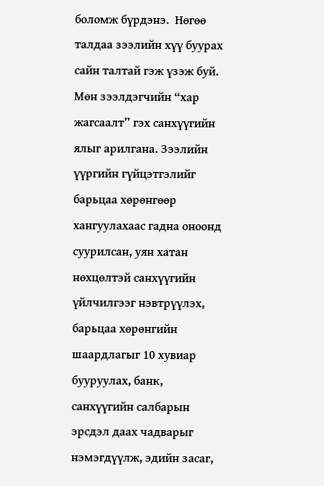боломж бүрдэнэ.  Нөгөө талдаа зээлийн хүү буурах сайн талтай гэж үзэж буй. Мөн зээлдэгчийн “хар жагсаалт” гэх санхүүгийн ялыг арилгана. Зээлийн үүргийн гүйцэтгэлийг барьцаа хөрөнгөөр хангуулахаас гадна оноонд суурилсан, уян хатан нөхцөлтэй санхүүгийн үйлчилгээг нэвтрүүлэх, барьцаа хөрөнгийн шаардлагыг 10 хувиар бууруулах, банк, санхүүгийн салбарын эрсдэл даах чадварыг нэмэгдүүлж, эдийн засаг,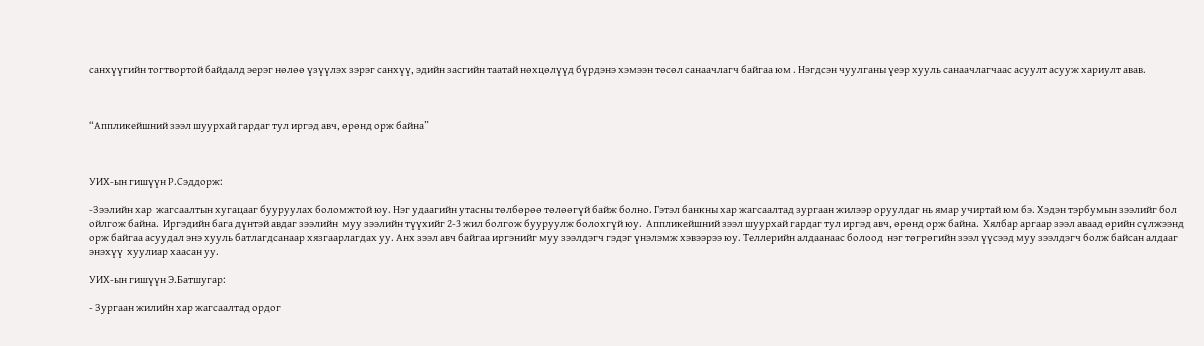санхүүгийн тогтвортой байдалд эерэг нөлөө үзүүлэх зэрэг санхүү, эдийн засгийн таатай нөхцөлүүд бүрдэнэ хэмээн төсөл санаачлагч байгаа юм . Нэгдсэн чуулганы үеэр хууль санаачлагчаас асуулт асууж хариулт авав.



“Аппликейшний зээл шуурхай гардаг тул иргэд авч, өрөнд орж байна”



УИХ-ын гишүүн Р.Сэддорж:

-Зээлийн хар  жагсаалтын хугацааг бууруулах боломжтой юу. Нэг удаагийн утасны төлбөрөө төлөөгүй байж болно. Гэтэл банкны хар жагсаалтад зургаан жилээр оруулдаг нь ямар учиртай юм бэ. Хэдэн тэрбумын зээлийг бол ойлгож байна.  Иргэдийн бага дүнтэй авдаг зээлийн  муу зээлийн түүхийг 2-3 жил болгож бууруулж болохгүй юу.  Аппликейшний зээл шуурхай гардаг тул иргэд авч, өрөнд орж байна.  Хялбар аргаар зээл аваад өрийн сүлжээнд орж байгаа асуудал энэ хууль батлагдсанаар хязгаарлагдах уу. Анх зээл авч байгаа иргэнийг муу зээлдэгч гэдэг үнэлэмж хэвээрээ юу. Теллерийн алдаанаас болоод  нэг төгрөгийн зээл үүсээд муу зээлдэгч болж байсан алдааг энэхүү  хуулиар хаасан уу.

УИХ-ын гишүүн Э.Батшугар:

- Зургаан жилийн хар жагсаалтад ордог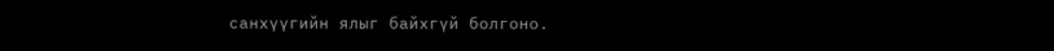санхүүгийн ялыг байхгүй болгоно.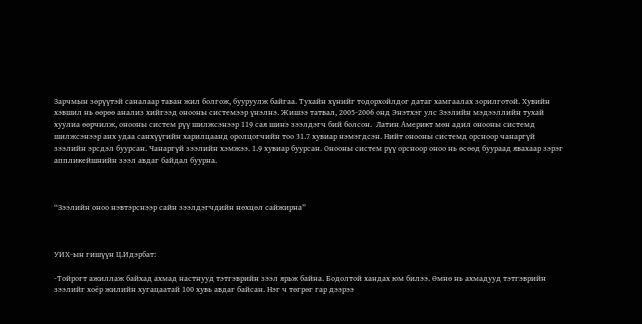Зарчмын зөрүүтэй саналаар таван жил болгож, бууруулж байгаа. Тухайн хүнийг тодорхойлдог датаг хамгаалах зорилготой. Хувийн хэвшил нь өөрөө анализ хийгээд онооны системээр үнэлнэ. Жишээ татвал, 2005-2006 онд Энэтхэг улс Зээлийн мэдээллийн тухай хуулиа өөрчилж, онооны систем рүү шилжсэнээр 119 сая шинэ зээлдэгч бий болсон.  Латин Америкт мөн адил онооны системд шилжсэнээр анх удаа санхүүгийн харилцаанд оролцогчийн тоо 31.7 хувиар нэмэгдсэн. Нийт онооны системд орсноор чанаргүй зээлийн эрсдэл буурсан. Чанаргүй зээлийн хэмжээ. 1.9 хувиар буурсан. Онооны систем рүү орсноор оноо нь өсөөд буураад явахаар зэрэг аппликейшнийн зээл авдаг байдал буурна.



“Зээлийн оноо нэвтэрснээр сайн зээлдэгчдийн нөхцөл сайжирна”



УИХ-ын гишүүн Ц.Идэрбат:

-Тойрогт ажиллаж байхад ахмад настнууд тэтгэврийн зээл ярьж байна. Бодолтой хандах юм билээ. Өмнө нь ахмадууд тэтгэврийн зээлийг хоёр жилийн хугацаатай 100 хувь авдаг байсан. Нэг ч төгрөг гар дээрээ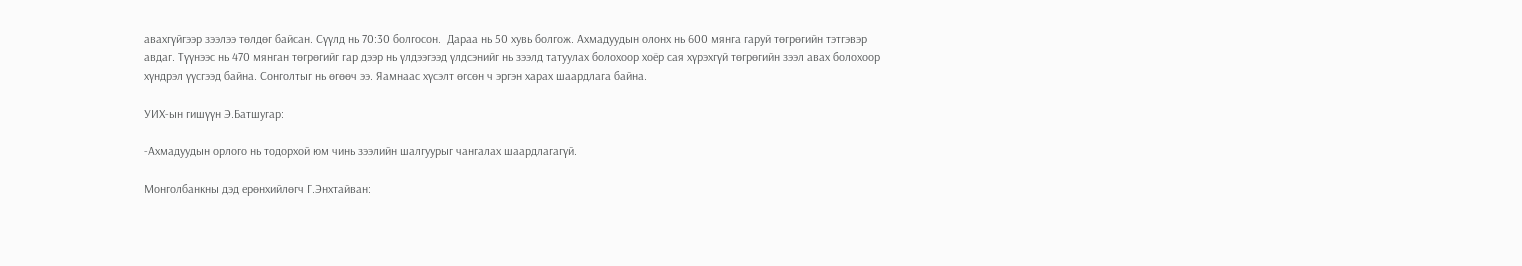авахгүйгээр зээлээ төлдөг байсан. Сүүлд нь 70:30 болгосон.  Дараа нь 50 хувь болгож. Ахмадуудын олонх нь 600 мянга гаруй төгрөгийн тэтгэвэр авдаг. Түүнээс нь 470 мянган төгрөгийг гар дээр нь үлдээгээд үлдсэнийг нь зээлд татуулах болохоор хоёр сая хүрэхгүй төгрөгийн зээл авах болохоор хүндрэл үүсгээд байна. Сонголтыг нь өгөөч ээ. Яамнаас хүсэлт өгсөн ч эргэн харах шаардлага байна.

УИХ-ын гишүүн Э.Батшугар:

-Ахмадуудын орлого нь тодорхой юм чинь зээлийн шалгуурыг чангалах шаардлагагүй.

Монголбанкны дэд ерөнхийлөгч Г.Энхтайван: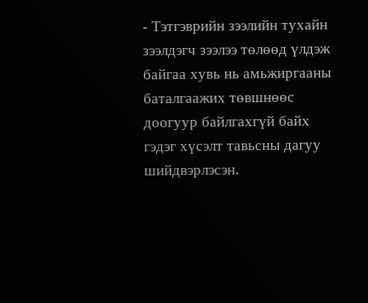- Тэтгэврийн зээлийн тухайн зээлдэгч зээлээ төлөөд үлдэж байгаа хувь нь амьжиргааны баталгаажих төвшнөөс доогуур байлгахгүй байх гэдэг хүсэлт тавьсны дагуу шийдвэрлэсэн.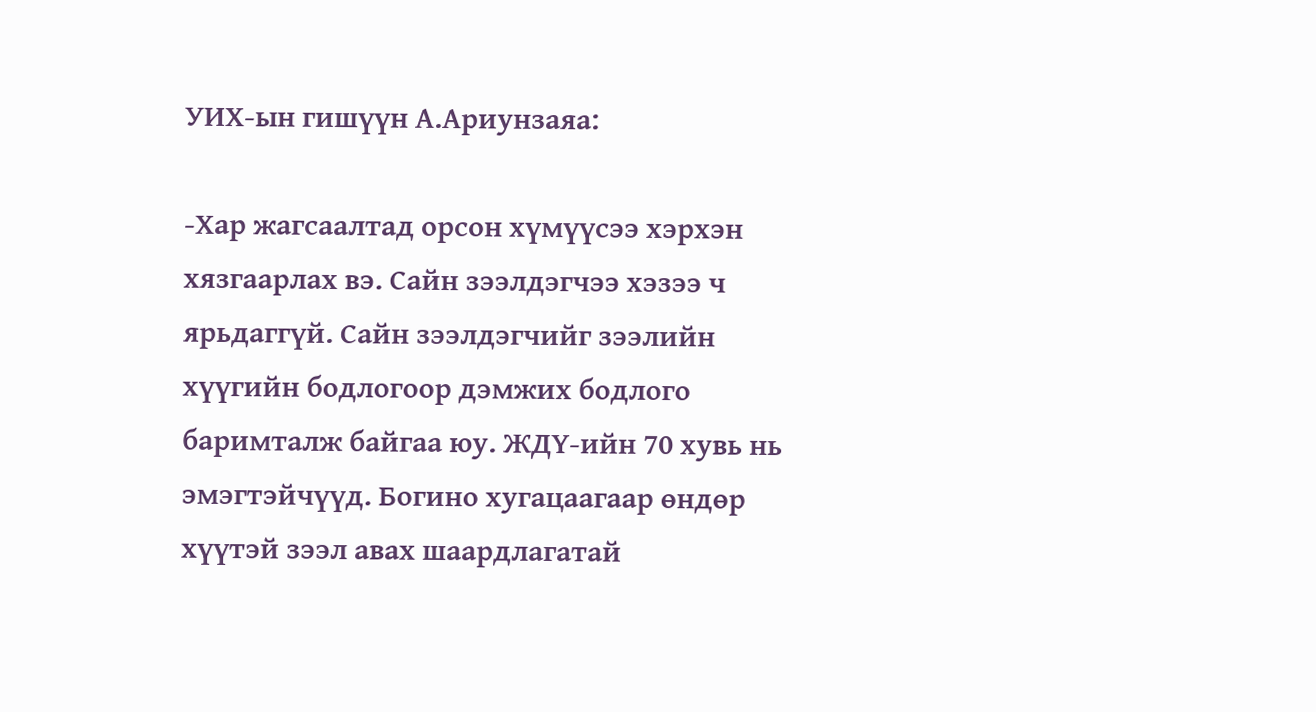УИХ-ын гишүүн А.Ариунзаяа:

-Хар жагсаалтад орсон хүмүүсээ хэрхэн хязгаарлах вэ. Сайн зээлдэгчээ хэзээ ч ярьдаггүй. Сайн зээлдэгчийг зээлийн хүүгийн бодлогоор дэмжих бодлого баримталж байгаа юу. ЖДҮ-ийн 70 хувь нь эмэгтэйчүүд. Богино хугацаагаар өндөр хүүтэй зээл авах шаардлагатай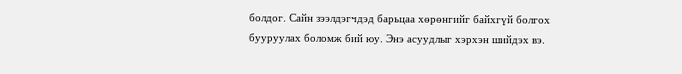болдог. Сайн зээлдэгчдэд барьцаа хөрөнгийг байхгүй болгох бууруулах боломж бий юу. Энэ асуудлыг хэрхэн шийдэх вэ.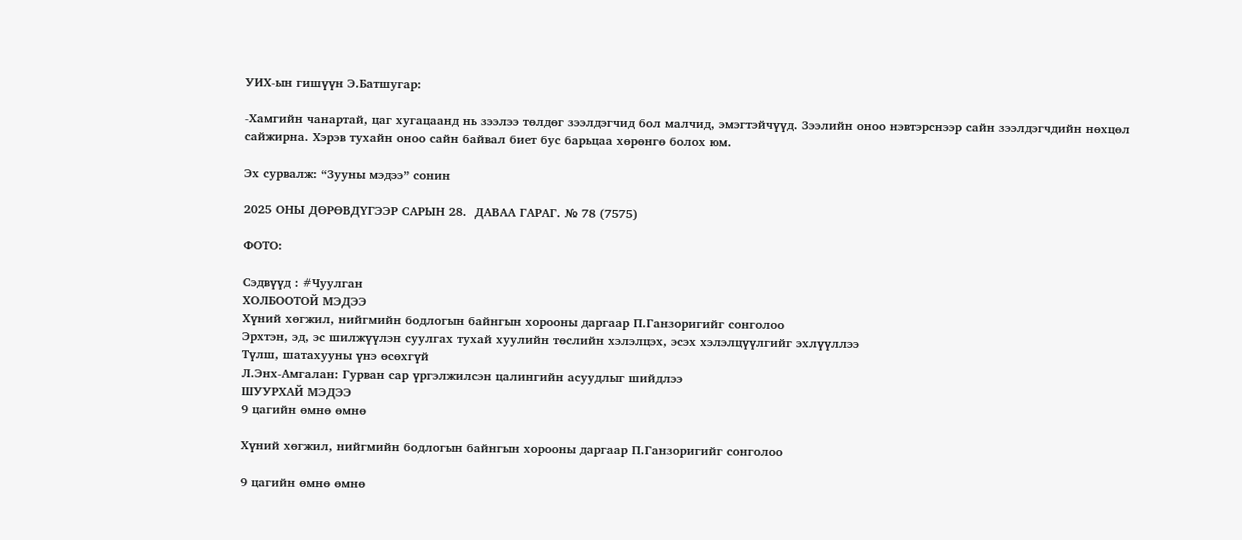УИХ-ын гишүүн Э.Батшугар:

-Хамгийн чанартай, цаг хугацаанд нь зээлээ төлдөг зээлдэгчид бол малчид, эмэгтэйчүүд. Зээлийн оноо нэвтэрснээр сайн зээлдэгчдийн нөхцөл сайжирна. Хэрэв тухайн оноо сайн байвал биет бус барьцаа хөрөнгө болох юм.

Эх сурвалж: “Зууны мэдээ” сонин

2025 ОНЫ ДӨРӨВДҮГЭЭР САРЫН 28.  ДАВАА ГАРАГ. № 78 (7575)

ФОТО:

Сэдвүүд : #Чуулган
ХОЛБООТОЙ МЭДЭЭ
Хүний хөгжил, нийгмийн бодлогын байнгын хорооны даргаар П.Ганзоригийг сонголоо
Эрхтэн, эд, эс шилжүүлэн суулгах тухай хуулийн төслийн хэлэлцэх, эсэх хэлэлцүүлгийг эхлүүллээ
Түлш, шатахууны үнэ өсөхгүй
Л.Энх-Амгалан: Гурван сар үргэлжилсэн цалингийн асуудлыг шийдлээ
ШУУРХАЙ МЭДЭЭ
9 цагийн өмнө өмнө

Хүний хөгжил, нийгмийн бодлогын байнгын хорооны даргаар П.Ганзоригийг сонголоо

9 цагийн өмнө өмнө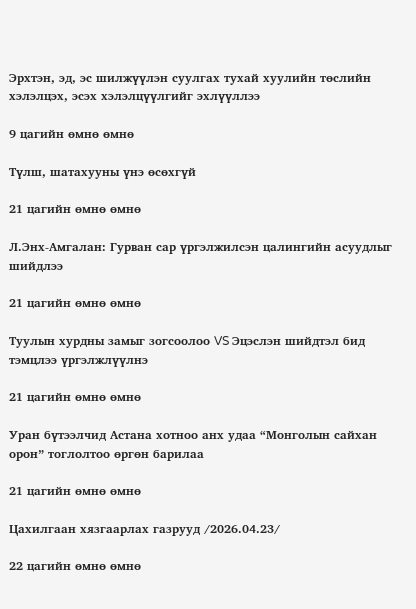Эрхтэн, эд, эс шилжүүлэн суулгах тухай хуулийн төслийн хэлэлцэх, эсэх хэлэлцүүлгийг эхлүүллээ

9 цагийн өмнө өмнө

Түлш, шатахууны үнэ өсөхгүй

21 цагийн өмнө өмнө

Л.Энх-Амгалан: Гурван сар үргэлжилсэн цалингийн асуудлыг шийдлээ

21 цагийн өмнө өмнө

Туулын хурдны замыг зогсоолоо VS Эцэслэн шийдтэл бид тэмцлээ үргэлжлүүлнэ

21 цагийн өмнө өмнө

Уран бүтээлчид Астана хотноо анх удаа “Монголын сайхан орон” тоглолтоо өргөн барилаа

21 цагийн өмнө өмнө

Цахилгаан хязгаарлах газрууд /2026.04.23/

22 цагийн өмнө өмнө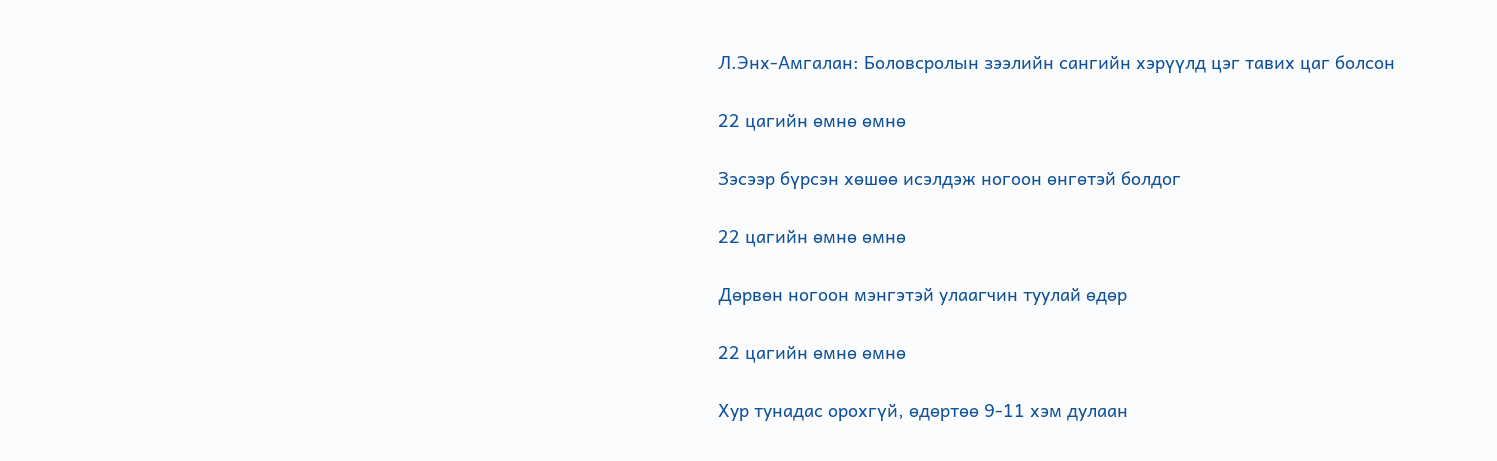Л.Энх-Амгалан: Боловсролын зээлийн сангийн хэрүүлд цэг тавих цаг болсон

22 цагийн өмнө өмнө

Зэсээр бүрсэн хөшөө исэлдэж ногоон өнгөтэй болдог

22 цагийн өмнө өмнө

Дөрвөн ногоон мэнгэтэй улаагчин туулай өдөр

22 цагийн өмнө өмнө

Хур тунадас орохгүй, өдөртөө 9-11 хэм дулаан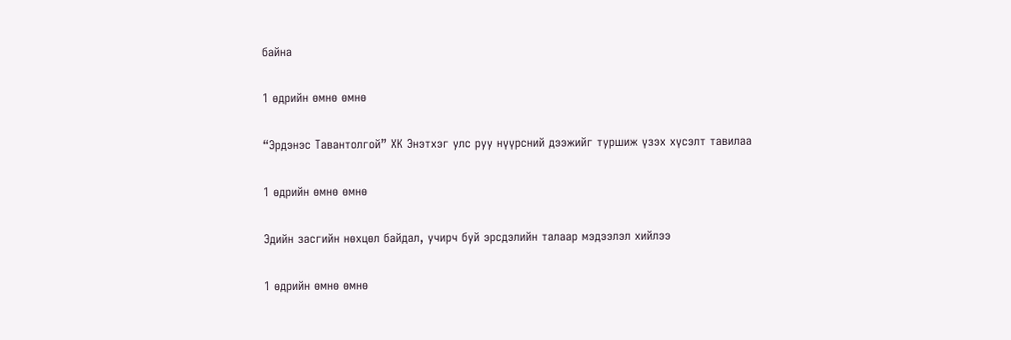байна

1 өдрийн өмнө өмнө

“Эрдэнэс Тавантолгой” ХК Энэтхэг улс руу нүүрсний дээжийг туршиж үзэх хүсэлт тавилаа

1 өдрийн өмнө өмнө

Эдийн засгийн нөхцөл байдал, учирч буй эрсдэлийн талаар мэдээлэл хийлээ

1 өдрийн өмнө өмнө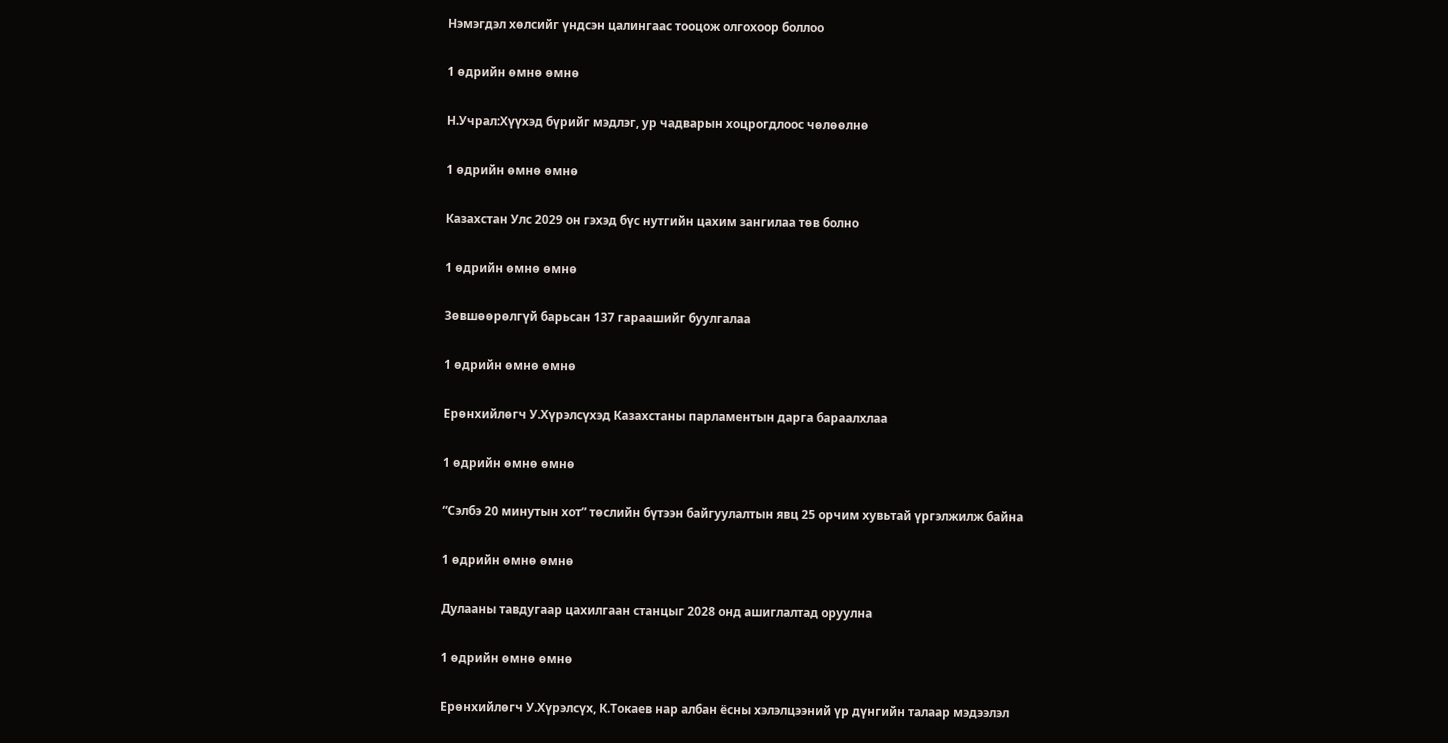Нэмэгдэл хөлсийг үндсэн цалингаас тооцож олгохоор боллоо

1 өдрийн өмнө өмнө

Н.Учрал:Хүүхэд бүрийг мэдлэг, ур чадварын хоцрогдлоос чөлөөлнө

1 өдрийн өмнө өмнө

Казахстан Улс 2029 он гэхэд бүс нутгийн цахим зангилаа төв болно

1 өдрийн өмнө өмнө

Зөвшөөрөлгүй барьсан 137 гараашийг буулгалаа

1 өдрийн өмнө өмнө

Ерөнхийлөгч У.Хүрэлсүхэд Казахстаны парламентын дарга бараалхлаа

1 өдрийн өмнө өмнө

“Сэлбэ 20 минутын хот” төслийн бүтээн байгуулалтын явц 25 орчим хувьтай үргэлжилж байна

1 өдрийн өмнө өмнө

Дулааны тавдугаар цахилгаан станцыг 2028 онд ашиглалтад оруулна

1 өдрийн өмнө өмнө

Ерөнхийлөгч У.Хүрэлсүх, К.Токаев нар албан ёсны хэлэлцээний үр дүнгийн талаар мэдээлэл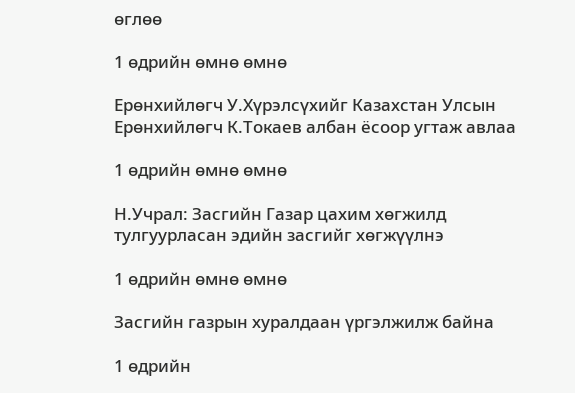өглөө

1 өдрийн өмнө өмнө

Ерөнхийлөгч У.Хүрэлсүхийг Казахстан Улсын Ерөнхийлөгч К.Токаев албан ёсоор угтаж авлаа

1 өдрийн өмнө өмнө

Н.Учрал: Засгийн Газар цахим хөгжилд тулгуурласан эдийн засгийг хөгжүүлнэ

1 өдрийн өмнө өмнө

Засгийн газрын хуралдаан үргэлжилж байна

1 өдрийн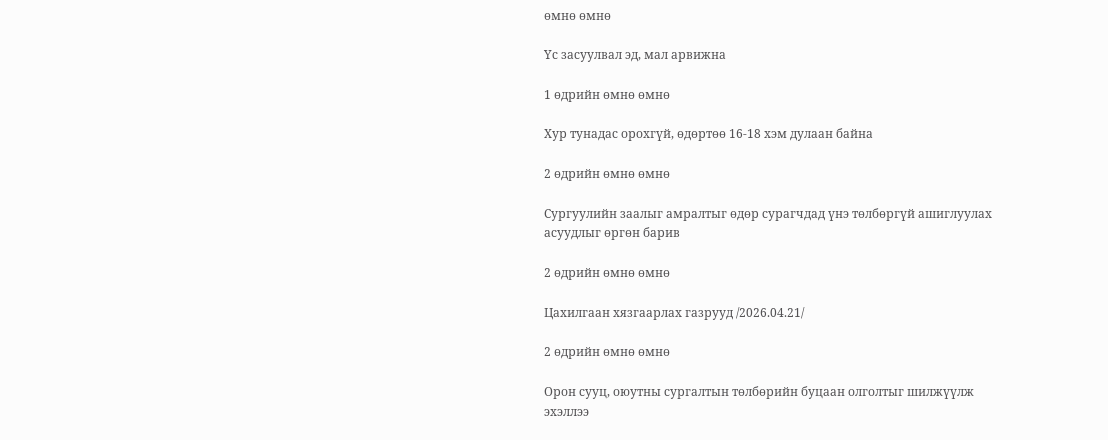өмнө өмнө

Үс засуулвал эд, мал арвижна

1 өдрийн өмнө өмнө

Хур тунадас орохгүй, өдөртөө 16-18 хэм дулаан байна

2 өдрийн өмнө өмнө

Сургуулийн заалыг амралтыг өдөр сурагчдад үнэ төлбөргүй ашиглуулах асуудлыг өргөн барив

2 өдрийн өмнө өмнө

Цахилгаан хязгаарлах газрууд /2026.04.21/

2 өдрийн өмнө өмнө

Орон сууц, оюутны сургалтын төлбөрийн буцаан олголтыг шилжүүлж эхэллээ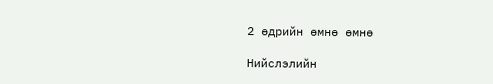2 өдрийн өмнө өмнө

Нийслэлийн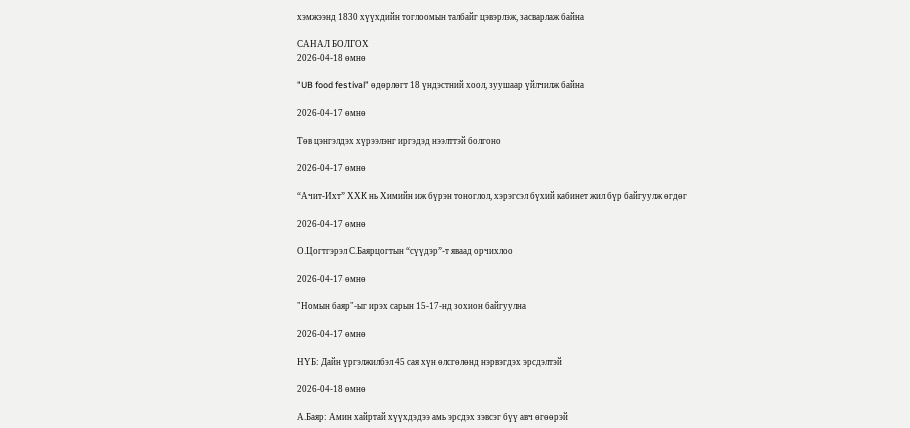хэмжээнд 1830 хүүхдийн тоглоомын талбайг цэвэрлэж, засварлаж байна

САНАЛ БОЛГОХ
2026-04-18 өмнө

"UB food festival” өдөрлөгт 18 үндэстний хоол, зуушаар үйлчилж байна

2026-04-17 өмнө

Төв цэнгэлдэх хүрээлэнг иргэдэд нээлттэй болгоно

2026-04-17 өмнө

“Ачит-Ихт” ХХК нь Химийн иж бүрэн тоноглол, хэрэгсэл бүхий кабинет жил бүр байгуулж өгдөг

2026-04-17 өмнө

О.Цогтгэрэл С.Баярцогтын “сүүдэр”-т яваад орчихлоо

2026-04-17 өмнө

"Номын баяр"-ыг ирэх сарын 15-17-нд зохион байгуулна

2026-04-17 өмнө

НҮБ: Дайн үргэлжилбэл 45 сая хүн өлсгөлөнд нэрвэгдэх эрсдэлтэй

2026-04-18 өмнө

А.Баяр: Амин хайртай хүүхдэдээ амь эрсдэх зэвсэг бүү авч өгөөрэй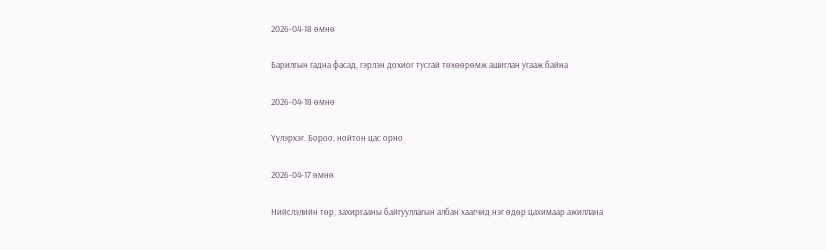2026-04-18 өмнө

Барилгын гадна фасад, гэрлэн дохиог тусгай төхөөрөмж ашиглан угааж байна

2026-04-18 өмнө

Үүлэрхэг. Бороо, нойтон цас орно

2026-04-17 өмнө

Нийслэлийн төр, захиргааны байгууллагын албан хаагчид нэг өдөр цахимаар ажиллана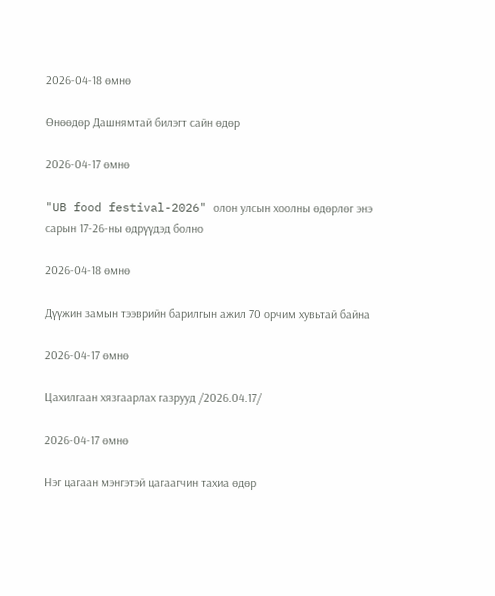2026-04-18 өмнө

Өнөөдөр Дашнямтай билэгт сайн өдөр

2026-04-17 өмнө

"UB food festival-2026" олон улсын хоолны өдөрлөг энэ сарын 17-26-ны өдрүүдэд болно

2026-04-18 өмнө

Дүүжин замын тээврийн барилгын ажил 70 орчим хувьтай байна

2026-04-17 өмнө

Цахилгаан хязгаарлах газрууд /2026.04.17/

2026-04-17 өмнө

Нэг цагаан мэнгэтэй цагаагчин тахиа өдөр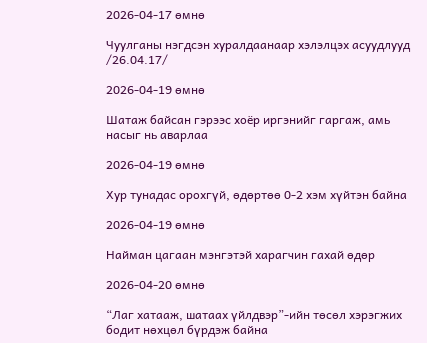2026-04-17 өмнө

Чуулганы нэгдсэн хуралдаанаар хэлэлцэх асуудлууд /26.04.17/

2026-04-19 өмнө

Шатаж байсан гэрээс хоёр иргэнийг гаргаж, амь насыг нь аварлаа

2026-04-19 өмнө

Хур тунадас орохгүй, өдөртөө 0-2 хэм хүйтэн байна

2026-04-19 өмнө

Найман цагаан мэнгэтэй харагчин гахай өдөр

2026-04-20 өмнө

“Лаг хатааж, шатаах үйлдвэр”-ийн төсөл хэрэгжих бодит нөхцөл бүрдэж байна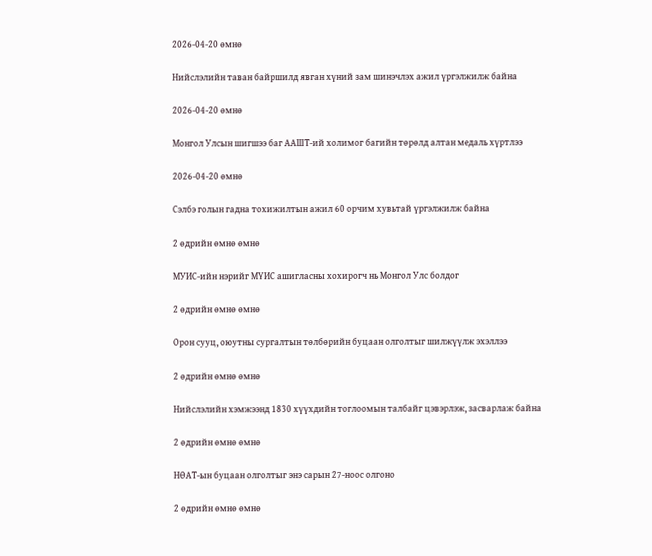2026-04-20 өмнө

Нийслэлийн таван байршилд явган хүний зам шинэчлэх ажил үргэлжилж байна

2026-04-20 өмнө

Монгол Улсын шигшээ баг ААШТ-ий холимог багийн төрөлд алтан медаль хүртлээ

2026-04-20 өмнө

Сэлбэ голын гадна тохижилтын ажил 60 орчим хувьтай үргэлжилж байна

2 өдрийн өмнө өмнө

МУИС-ийн нэрийг МҮИС ашигласны хохирогч нь Монгол Улс болдог

2 өдрийн өмнө өмнө

Орон сууц, оюутны сургалтын төлбөрийн буцаан олголтыг шилжүүлж эхэллээ

2 өдрийн өмнө өмнө

Нийслэлийн хэмжээнд 1830 хүүхдийн тоглоомын талбайг цэвэрлэж, засварлаж байна

2 өдрийн өмнө өмнө

НӨАТ-ын буцаан олголтыг энэ сарын 27-ноос олгоно

2 өдрийн өмнө өмнө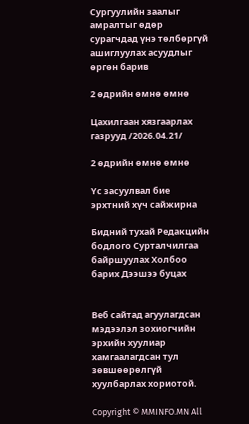Сургуулийн заалыг амралтыг өдөр сурагчдад үнэ төлбөргүй ашиглуулах асуудлыг өргөн барив

2 өдрийн өмнө өмнө

Цахилгаан хязгаарлах газрууд /2026.04.21/

2 өдрийн өмнө өмнө

Үс засуулвал бие эрхтний хүч сайжирна

Бидний тухай Редакцийн бодлого Сурталчилгаа байршуулах Холбоо барих Дээшээ буцах


Веб сайтад агуулагдсан мэдээлэл зохиогчийн эрхийн хуулиар хамгаалагдсан тул зөвшөөрөлгүй хуулбарлах хориотой.

Copyright © MMINFO.MN All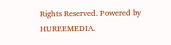Rights Reserved. Powered by HUREEMEDIA.